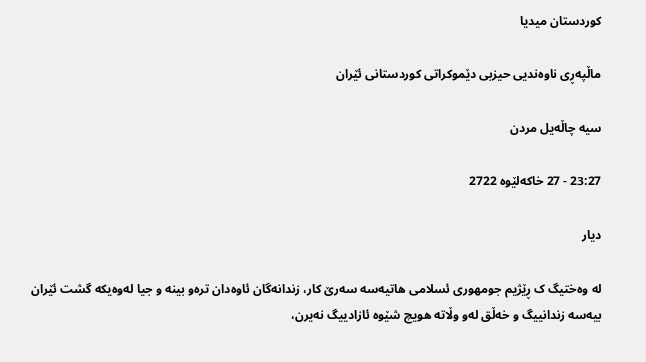کوردستان میدیا

ماڵپەڕی ناوەندیی حیزبی دێموکراتی کوردستانی ئێران

سیە چاڵەیل مردن

23:27 - 27 خاکەلێوه 2722

دیار

لە وەختیگ ک ڕێژیم جومهوری ئسلامی هاتیەسە سەرێ کار، زندانەگان ئاوەدان ترەو بینە و جیا لەوەیکە گشت ئێران بیەسە زندانییگ و خەڵق لەو وڵاتە هویچ شێوە ئازادییگ نەیرن،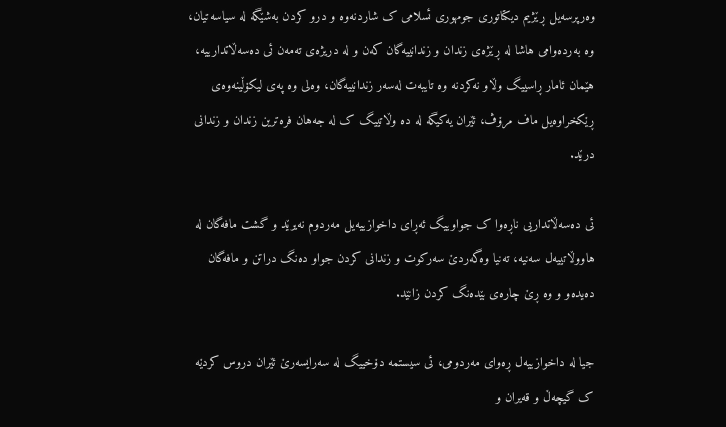وەرپرسەیل ڕێژیم دیکتاتوری جومهوری ئسلامی ک شاردنەوە و درو کردن بەشێگە لە سیاسەتیان، وە بەردەوامی هاشا لە ڕێژەی زندان و زندانییەگان کەن و لە دریژەی تەمەن ئی دەسەڵاتدارییە، هێمان ئامار ڕاسییگ وڵاو نەکردنە وە تایبەت لەسەر زندانییەگان، وەلی وە پەی لیکۆڵینەوەی ڕێکخراوەیل ماف مرۆڤ، ئێران یەکیگە لە دە وڵاتییگ ک لە جەهان فرەترین زندان و زندانی درێد.

ئی دەسەڵاتداریی ناڕەوا ک جواوییگ ئەڕای داخوازییەیل مەردوم نەیرێد و گشت مافەگان لە هاووڵاتییەل سەنیە، تەنیا وەگەردێ سەرکوت و زندانی کردن جواو دەنگ دراتن و مافەگان دەیدەو و وە ڕێ چارەی بێدەنگ کردن زانێد.

جیا لە داخوازییەل ڕەوای مەردومی، ئی سیستمە دۆخییگ لە سەرایسەرێ ئێران دروس کردێە ک گیچەڵ و قەیران و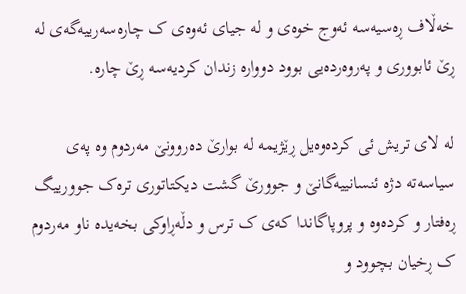خەڵاف ڕەسیەسە ئەوج خوەی و لە جیای ئەوەی ک چارەسەرییەگەی لە ڕێ ئابووری و پەروەردەیی بوود دووارە زندان کردیەسە ڕێ چارە.

لە لای تریش ئی کردەوەیل ڕێژیمە لە بوارێ دەروونێ مەردوم وە پەی سیاسەتە دژە ئنسانییەگانێ و جوورێ گشت دیکتاتوری ترەک جوورییگ ڕەفتار و کردەوە و پروپاگاندا کەی ک ترس و دڵەڕاوکی بخەیدە ناو مەردوم ک ڕخیان بچوود و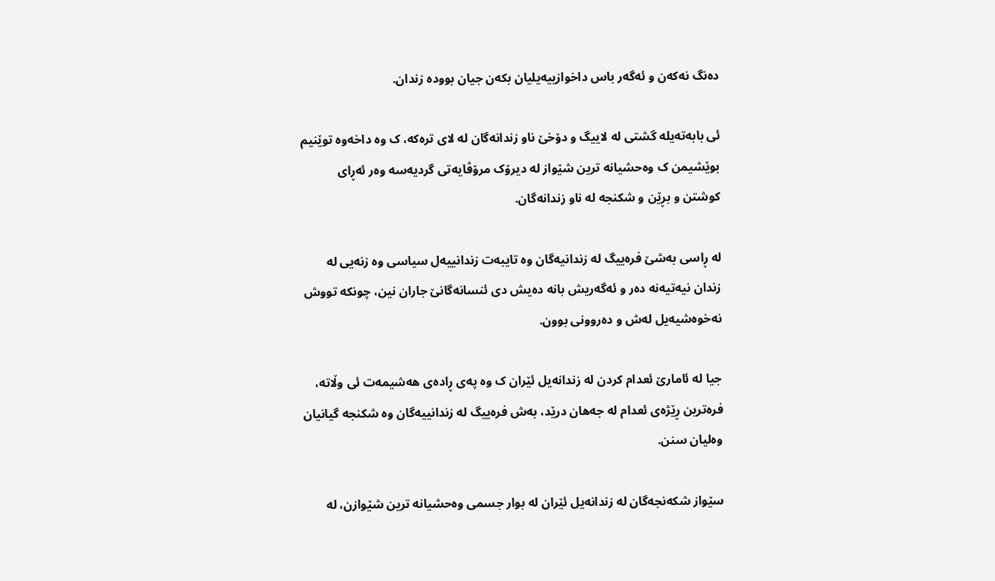دەنگ نەکەن و ئەگەر باس داخوازییەیلیان بکەن جیان بوودە زندان.

ئی بابەتەیلە گشتی لە لاییگ و دۆخێ ناو زندانەگان لە لای ترەکە، ک وە داخەوە توێنیم بوێشیمن ک وەحشیانە ترین شێواز لە دیرۆک مرۆڤایەتی گردیەسە وەر ئەڕای کوشتن و بڕێن و شکنجە لە ناو زندانەگان.

لە ڕاسی بەشێ فرەییگ لە زندانیەگان وە تایبەت زندانییەل سیاسی وە زنەیی لە زندان نیەتیەنە دەر و ئەگەریش بانە دەیش دی ئنسانەگانێ جاران نین، چونکە تووش نەخوەشیەیل لەش و دەروونی بوون.

جیا لە ئامارێ ئعدام کردن لە زندانەیل ئێران ک وە پەی ڕادەی هەشیمەت ئی وڵاتە، فرەترین ڕێژەی ئعدام لە جەهان درێد، بەش فرەییگ لە زندانییەگان وە شکنجە گیانیان وەلیان سنن.

سێواز شکەنجەگان لە زندانەیل ئێران لە بوار جسمی وەحشیانە ترین شێوازن، لە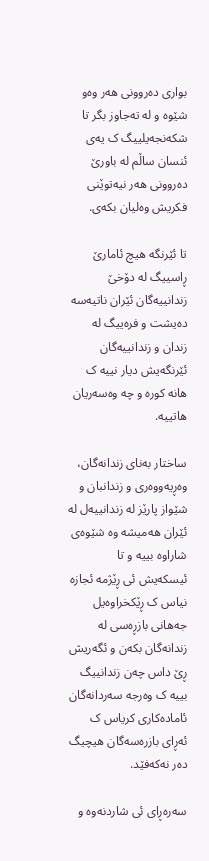بواری دەروونی هەر وەو شێوە و لە تەجاوز بگر تا شکەنجەیلییگ ک یەی ئنسان ساڵم لە باورێ دەروونی هەر نیەتوێنی فکریش وەلیان بکەی.

تا ئێرنگە هیچ ئامارێ ڕاسییگ لە دۆخێ زندانییەگان ئێران ناتیەسە دەیشت و فرەییگ لە زندان و زندانییەگان ئێرنگەیش دیار نییە ک هانە کورە و چە وەسەریان هاتییە.

ساختار بەنای زندانەگان، وەڕیەووەری و زندانبان و شێواز پارێز لە زندانییەل لە ئێران هەمیشە وە شێوەی شاراوە بییە و تا ئیسکەیش ئی ڕێژمە ئجازە نیاس ک ڕێکخراوەیل جەهانی بازڕەسی لە زندانەگان بکەن و ئگەریش ڕێ داس چەن زندانییگ بییە ک وەرجە سەردانەگان ئامادەکاری کریاس ک ئەڕای بازرەسەگان هیچیگ دەر نەکەفێد.

سەرەڕای ئی شاردنەوە و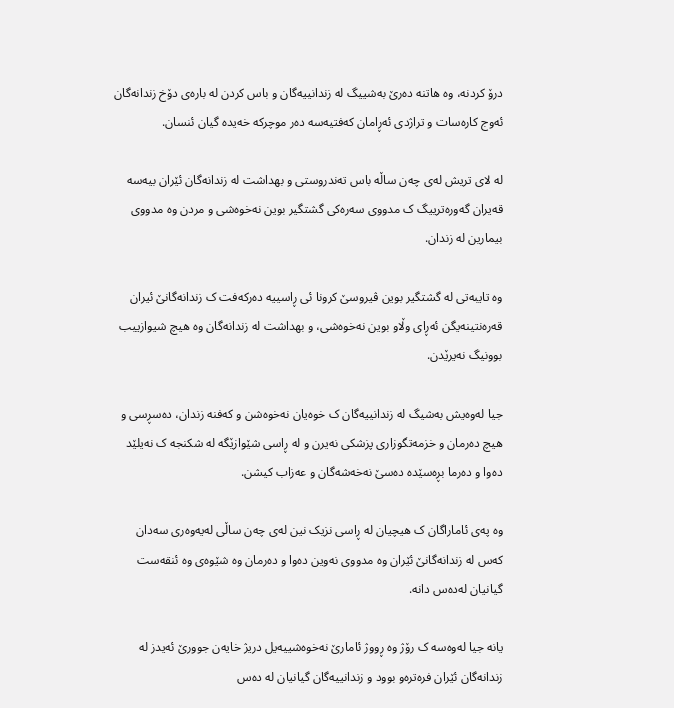درۆ کردنە، وە هاتنە دەرێ بەشییگ لە زندانییەگان و باس کردن لە بارەی دۆخ زندانەگان ئەوج کارەسات و تراژدی ئەڕامان کەفتیەسە دەر موچرکە خەیدە گیان ئنسان.

لە لای تریش لەی چەن ساڵە باس تەندروستی و بهداشت لە زندانەگان ئێران بیەسە قەیران گەورەترییگ ک مدووی سەرەکی گشتگیر بوین نەخوەشی و مردن وە مدووی بیمارین لە زندان.

وە تایبەتی لە گشتگیر بوین ڤیروسێ کرونا ئی ڕاسییە دەرکەفت ک زندانەگانێ ئیران قەرەنتینەیگن ئەڕای وڵاو بوین نەخوەشی، و بهداشت لە زندانەگان وە هیچ شیوازییب بوونیگ نەیرێدن.

جیا لەوەیش بەشیگ لە زندانییەگان ک خوەیان نەخوەشن و کەفنە زندان، دەسڕسی و هیچ دەرمان و خزمەتگوزاری پزشکی نەیرن و لە ڕاسی شێوازێگە لە شکنجە ک نەیلێد دەوا و دەرما بڕەسێدە دەسێ نەخەشەگان و عەزاب کیشن.

وە پەی ئاماراگان ک هیچیان لە ڕاسی نزیک نین لەی چەن ساڵی لەیەوەری سەدان کەس لە زندانەگانێ ئێران وە مدووی نەوین دەوا و دەرمان وە شێوەی وە ئنقەست گیانیان لەدەس دانە.

یانە جیا لەوەسە ک رۆژ وە ڕووژ ئامارێ نەخوەشییەیل دریژ خایەن جوورێ ئەیدز لە زندانەگان ئێران فرەترەو بوود و زندانییەگان گیانیان لە دەس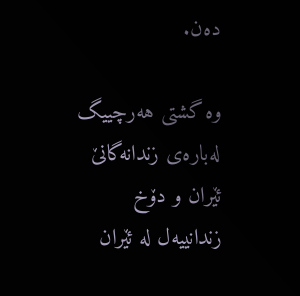دەن.

وە گشتی هەرچییگ لەبارەی زندانەگانێ ئێران و دۆخ زندانییەل لە ئێران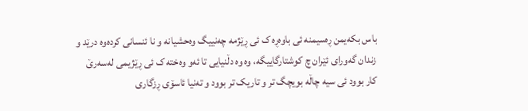باس بکەیمن ڕەسیمنە ئی باوەڕە ک ئی ڕێژمە چەنییگ وەحشیانە و نا ئنسانی کردەوە درێد و زندان گەورای ئێران چ کوشتارگاییگە، وە وە دڵنیایی تا ئەو وەختە ک ئی ڕێژیمی لەسەرێ کار بوود ئی سیە چاڵە بویچگ تر و تاریک تر بوود و تەنیا ئاسۆی ڕزگاری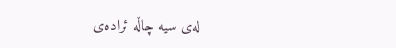لەی سیە چاڵە ئرادەی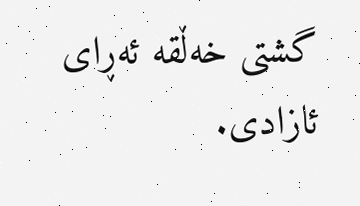گشتی خەڵقە ئەڕای ئازادی.